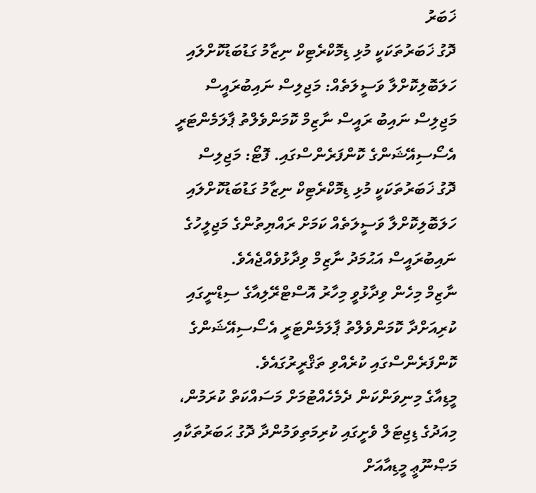ޚަބަރު
ދޮގު ޚަބަރުތަކަކީ މުޅި ޑިމޮކްރެޓިކް ނިޒާމު ގަޑުބަޑުކޮށްލައި ހަލަބޮލިކޮށްލާ ވަސީލަތެއް: މަޖިލިސް ނައިބުރައީސް
މަޖިލިސް ނައިބު ރައީސް ނާޒިމް ކޮމަންވެލްތު ޕާލަމެންޓަރީ އެސޯސިއޭޝަންގެ ކޮންފަރެންސްގައި. ފޮޓޯ: މަޖިލިސް
ދޮގު ޚަބަރުތަކަކީ މުޅި ޑިމޮކްރެޓިކް ނިޒާމު ގަޑުބަޑުކޮށްލައި ހަލަބޮލިކޮށްލާ ވަސީލަތެއް ކަމަށް ރައްޔިތުންގެ މަޖިލީހުގެ ނައިބުރައީސް އަޙުމަދު ނާޒިމް ވިދާޅުވެއްޖެއެވެ.
ނާޒިމް މިހެން ވިދާޅުވީ މިހާރު އޮސްޓްރޭލިއާގެ ސިޑްނީގައި ކުރިއަށްދާ ކޮމަންވެލްތު ޕާލަމެންޓަރީ އެސޯސިއޭޝަންގެ ކޮންފަރެންސްގައި ކުރެއްވި ތަޤްރީރުގައެވެ.
މީޑިއާގެ މިނިވަންކަން ދެމެހެއްޓުމަށް މަސައްކަތް ކުރަމުން، މިއަދުގެ ޑިޖިޓަލް ވެށީގައި ކުރިމަތިވަމުންދާ ދޮގު ޙަބަރުތަކާއި މަޞްނޫޢީ މީޑިއާއަށް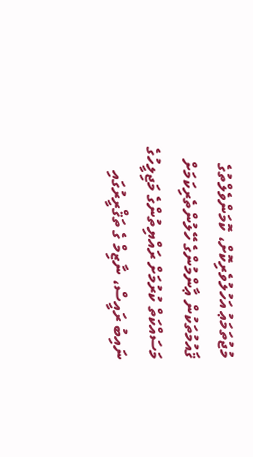މުޖުތަމަޢު އަހުލުވެރިކޮށް، ކޮމަންވެލްތުގެ ޤައުމުތަކުން ޢާންމުންގެ ހޭލުންތެރިކަމަށް މަސައްކަތް ކުރުމަށް ރައްޔިތުންގެ މަޖިލީހުގެ ނައިބު ރައީސް، ނާޒިމް ގެ ތަޤްރީރުގައި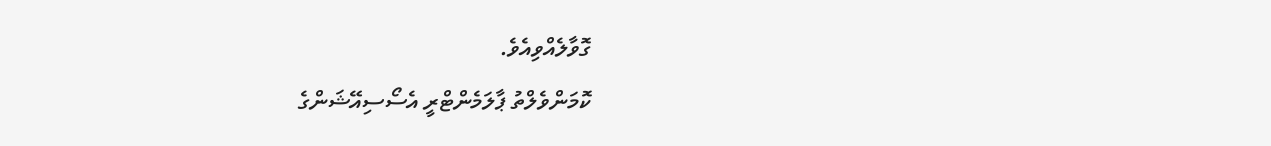ގޮވާލެއްވިއެވެ.
ކޮމަންވެލްތު ޕާލަމެންޓްރީ އެސޯސިއޭޝަންގެ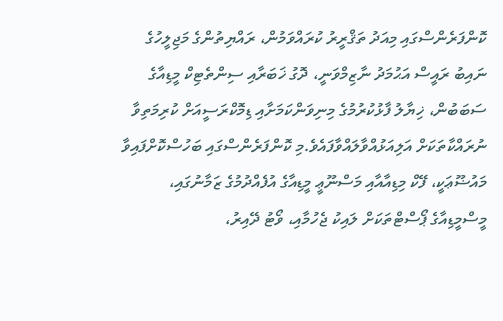ކޮންފަރެންސްގައި މިއަދު ތަޤްރީރު ކުރައްވަމުން، ރައްޔިތުންގެ މަޖިލީހުގެ ނައިބު ރައީސް އަޙުމަދު ނާޒިމްވަނީ، ދޮގު ޚަބަރާއި ސިންތެޓިކް މީޑިއާގެ ސަބަބުން، ޚިޔާލު ފާޅުކުރުމުގެ މިނިވަންކަމަށާއި ޑިމޮކްރަސީއަށް ކުރިމަތިވާ ނުރައްކާތަކަށް އަލިއަޅުއްވާލައްވާފައެވެ.މި ކޮންފަރެންސްގައި ބަހުސްކޮށްފައިވާ މައުޟޫޢަކީ، ފޭކް މިޑިއާއާއި މަސްނޫޢީ މީޑިއާގެ އުފެއްދުމުގެ ޒަމާނުގައި، މީސްމީޑިއާގެ ޕޯސްޓްތަކަށް ލައިކު ޖެހުމާއި، ވޯޓު ދޭއިރު،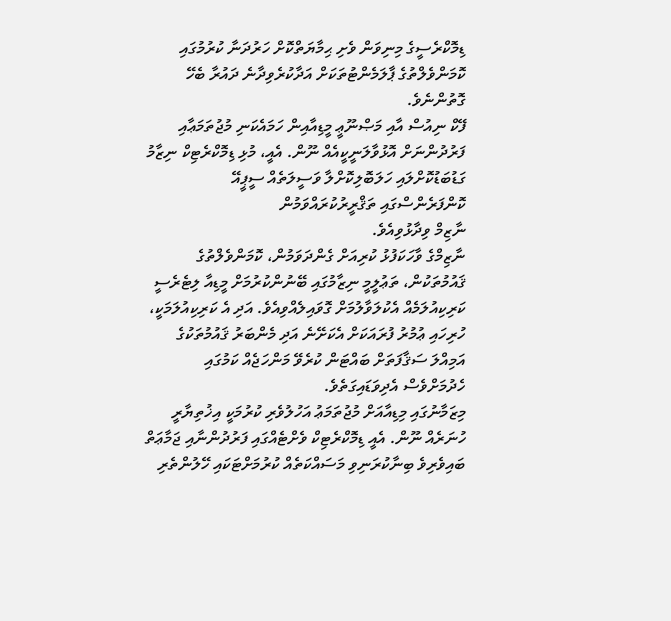ޑިމޮކްރެސީގެ މިނިވަން ވެށި ޙިމާޔަތްކޮށް ހަރުދަނާ ކުރުމުގައި ކޮމަންވެލްތުގެ ޕާލަމެންޓުތަކަށް އަދާކުރެވިދާނެ ދައުރާ ބެހޭ ގޮތުންނެވެ.
ފޭކް ނިއުސް އާއި މަޞްނޫޢީ މީޑިއާއިން ހަމައެކަނި މުޖުތަމަޢާއި ފަރުދުންނަށް އޮޅުވާލަނީކީއެއް ނޫން. އެއީ، މުޅި ޑިމޮކްރެޓިކް ނިޒާމު ގަޑުބަޑުކޮށްލައި ހަލަބޮލިކޮށްލާ ވަސީލަތެއް ސީޕީއޭ ކޮންފަރެންސްގައި ތަޤްރީރުކުރައްވަމުން
ނާޒިމް ވިދާޅުވިއެވެ.
ނާޒިމްގެ ވާހަކަފުޅު ކުރިއަށް ގެންދަވަމުން، ކޮމަންވެލްތުގެ ޤައުމުތަކުން، ތަޢުލީމީ ނިޒާމުގައި ބޭނުންކުރުމަށް މީޑިއާ ލިޓެރެސީ ކަރިކިއުލަމެއް އެކުލަވާލުމަށް ގޮވައިލެއްވިއެވެ. އަދި އެ ކަރިކިއުލަމަކީ، ހުރިހައި ޢުމުރު ފުރައަކަށް އެކަށޭނެ އަދި މެންބަރު ޤައުމުތަކުގެ އަމިއްލަ ސަޤާފަތަށް ބައްޓަން ކުރެވޭ މަންހަޖެއް ކަމުގައި ހެދުމަށްވެސް އެދިވަޑައިގަތެވެ.
މިޒަމާނުގައި މިޑިއާއަށް މުޖުތަމަޢު އަހުލުވެރި ކުރުމަކީ އިޚުތިޔާރީ ހުނަރެއް ނޫން. އެއީ ޑިމޮކްރެޓިކް ވެށްޓެއްގައި ފަރުދުންނާއި ޖަމާޢަތް ބައިވެރިވެ ބިނާކުރަނިވި މަސައްކަތެއް ކުރުމަށްޓަކައި ހޭލުންތެރި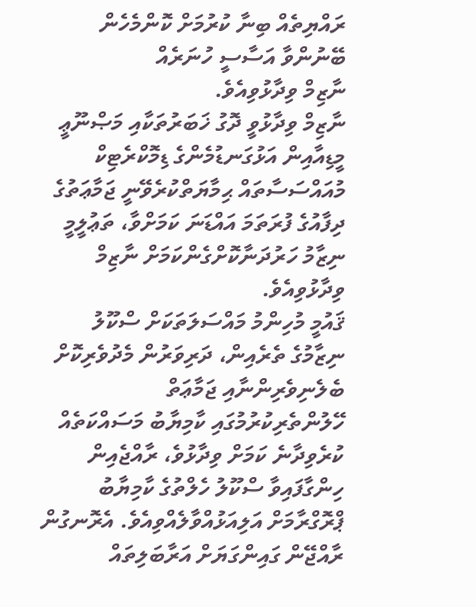ރައްޔިތެއް ބިނާ ކުރުމަށް ކޮންމެހެން ބޭނުންވާ އަސާސީ ހުނަރެއް
ނާޒިމް ވިދާޅުވިއެވެ.
ނާޒިމް ވިދާޅުވީ ދޮގު ޚަބަރުތަކާއި މަޞްނޫޢީ މީޑިއާއިން އަޅުގަނޑުމެންގެ ޑިމޮކްރެޓިކް މުއައްސަސާތައް ޙިމާޔަތްކުރެވޭނީ ޖަމާޢަތުގެ ދިފާއުގެ ފުރަތަމަ އައްޑަނަ ކަމަށްވާ، ތަޢުލީމީ ނިޒާމު ހަރުދަނާކޮށްގެންކަމަށް ނާޒިމް ވިދާޅުވިއެވެ.
ޤައުމީ މުހިންމު މައްސަލަތަކަށް ސްކޫލު ނިޒާމުގެ ތެރެއިން، ދަރިވަރުން މެދުވެރިކޮށް ބެލެނިވެރިންނާއި ޖަމާޢަތް ހޭލުންތެރިކުރުމުގައި ކާމިޔާބު މަސައްކަތެއް ކުރެވިދާނެ ކަމަށް ވިދާޅުވެ، ރާއްޖެއިން ހިންގާފައިވާ ސްކޫލު ހެލްތުގެ ކާމިޔާބު ޕްރޮގްރާމަށް އަލިއަޅުއްވާލެއްވިއެވެ. އެރޮނގުން ރާއްޖޭން ގައިންގަޔަށް އަރާބަލިތައް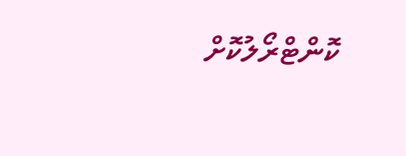ކޮންޓްރޯލުކޮށް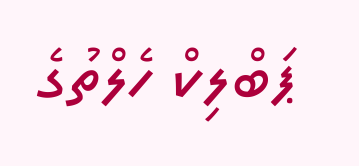ޕަބްލިކް ހެލްތުގެ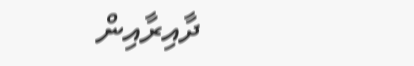ދާއިރާއިން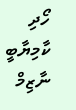ހޯދި ކާމިޔާބީ ނާޒިމް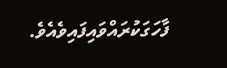ފާހަގަކުރައްވައިފައިވެއެވެ.